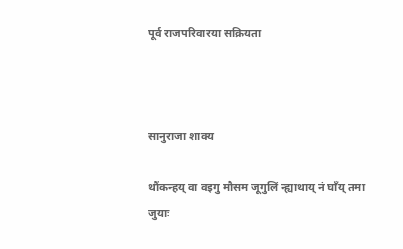पूर्व राजपरिवारया सक्रियता



सानुराजा शाक्य

थौंकन्हय् वा वइगु मौसम जूगुलिं न्ह्याथाय् नं घाँय् तमा जुयाः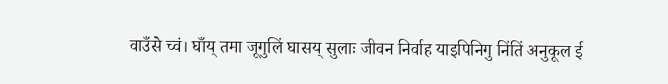वाउँसे च्वं। घाँय् तमा जूगुलिं घासय् सुलाः जीवन निर्वाह याइपिनिगु निंतिं अनुकूल ई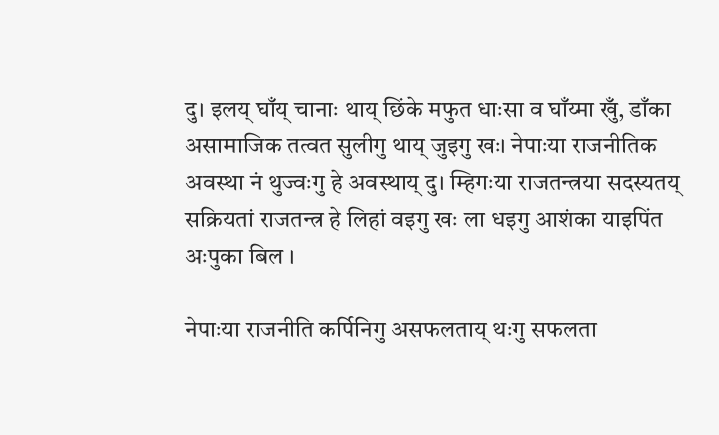दु। इलय् घाँय् चानाः थाय् छिंके मफुत धाःसा व घाँय्मा खुँ, डाँका असामाजिक तत्वत सुलीगु थाय् जुइगु खः। नेपाःया राजनीतिक अवस्था नं थुज्वःगु हे अवस्थाय् दु। म्हिगःया राजतन्त्रया सदस्यतय् सक्रियतां राजतन्त्र हे लिहां वइगु खः ला धइगु आशंका याइपिंत अःपुका बिल ।

नेपाःया राजनीति कर्पिनिगु असफलताय् थःगु सफलता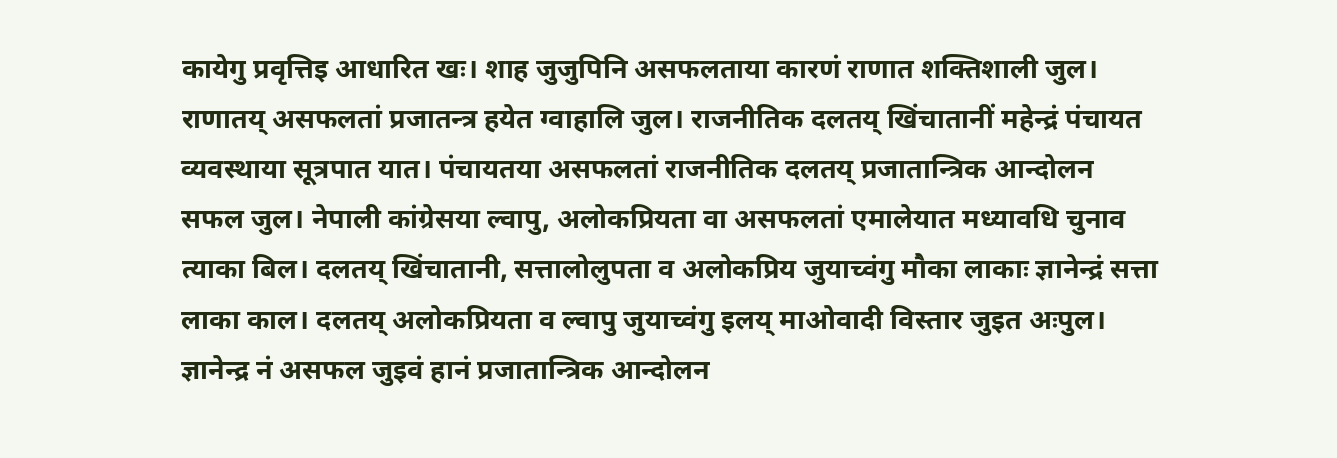कायेगु प्रवृत्तिइ आधारित खः। शाह जुजुपिनि असफलताया कारणं राणात शक्तिशाली जुल। राणातय् असफलतां प्रजातन्त्र हयेत ग्वाहालि जुल। राजनीतिक दलतय् खिंचातानीं महेन्द्रं पंचायत व्यवस्थाया सूत्रपात यात। पंचायतया असफलतां राजनीतिक दलतय् प्रजातान्त्रिक आन्दोलन सफल जुल। नेपाली कांग्रेसया ल्वापु, अलोकप्रियता वा असफलतां एमालेयात मध्यावधि चुनाव त्याका बिल। दलतय् खिंचातानी, सत्तालोलुपता व अलोकप्रिय जुयाच्वंगु मौका लाकाः ज्ञानेन्द्रं सत्ता लाका काल। दलतय् अलोकप्रियता व ल्वापु जुयाच्वंगु इलय् माओवादी विस्तार जुइत अःपुल। ज्ञानेन्द्र नं असफल जुइवं हानं प्रजातान्त्रिक आन्दोलन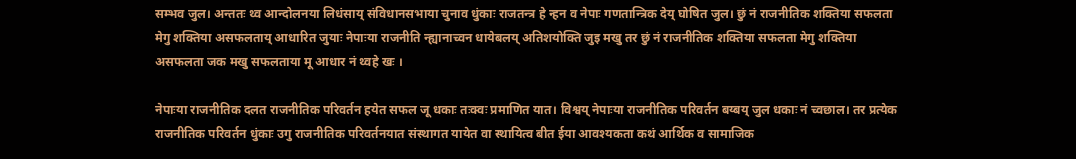सम्भव जुल। अन्ततः थ्व आन्दोलनया लिधंसाय् संविधानसभाया चुनाव धुंकाः राजतन्त्र हे न्हन व नेपाः गणतान्त्रिक देय् घोषित जुल। छुं नं राजनीतिक शक्तिया सफलता मेगु शक्तिया असफलताय् आधारित जुयाः नेपाःया राजनीति न्ह्यानाच्वन धायेबलय् अतिशयोक्ति जुइ मखु तर छुं नं राजनीतिक शक्तिया सफलता मेगु शक्तिया असफलता जक मखु सफलताया मू आधार नं थ्वहे खः ।

नेपाःया राजनीतिक दलत राजनीतिक परिवर्तन हयेत सफल जू धकाः तःक्वः प्रमाणित यात। विश्वय् नेपाःया राजनीतिक परिवर्तन बय्बय् जुल धकाः नं च्वछाल। तर प्रत्येक राजनीतिक परिवर्तन धुंकाः उगु राजनीतिक परिवर्तनयात संस्थागत यायेत वा स्थायित्व बीत ईया आवश्यकता कथं आर्थिक व सामाजिक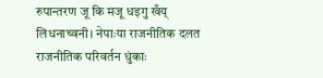रुपान्तरण जू कि मजू धइगु खँय् लिधनाच्वनी। नेपाःया राजनीतिक दलत राजनीतिक परिवर्तन धुंकाः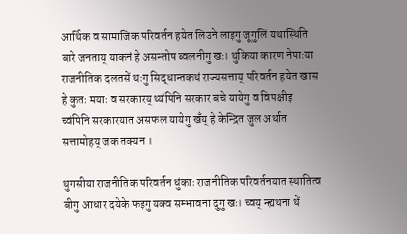आर्थिक व सामाजिक परिवर्तन हयेत लिउने लाइगु जूगुलिं यथास्थिति बारे जनताय् याकनं हे असन्तोष ब्वलनीगु खः। थुकिया कारण नेपाःया राजनीतिक दलतसें थःगु सिद्धान्तकथं राज्यसत्ताय् परिवर्तन हयेत खास हे कुतः मयाः व सरकारय् थ्यंपिनि सरकार बचे यायेगु व विपक्षीइ च्वंपिनि सरकारयात असफल यायेगु खँय् हे केन्द्रित जुल अर्थात सत्तामोहय् जक तक्यन ।

थुगसीया राजनीतिक परिवर्तन धुंकाः राजनीतिक परिवर्तनयात स्थातित्व बीगु आधार दयेके फइगु यक्व सम्भावना दुगु खः। च्वय् न्ह्यथना थें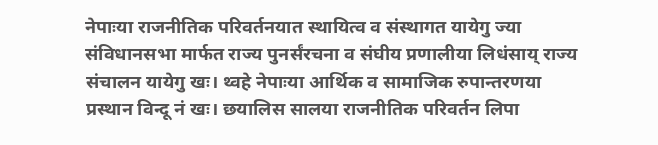नेपाःया राजनीतिक परिवर्तनयात स्थायित्व व संस्थागत यायेगु ज्या संविधानसभा मार्फत राज्य पुनर्संरचना व संघीय प्रणालीया लिधंसाय् राज्य संचालन यायेगु खः। थ्वहे नेपाःया आर्थिक व सामाजिक रुपान्तरणया प्रस्थान विन्दू नं खः। छयालिस सालया राजनीतिक परिवर्तन लिपा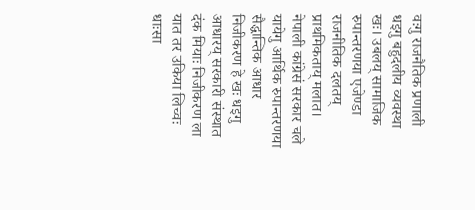वःगु राजनैतिक प्रणाली धइगु बहुदलीय व्यवस्था खः। उबलय् सामाजिक रुपान्तरणया एजेण्डा राजनीतिक दलतय् प्राथमिकताय् मलात। नेपाली कांग्रेसं सरकार चले यायेगु आर्थिक रुपान्तरणया सैद्धान्तिक आधार निजीकरण हे खः धइगु आधारय् सरकारी संस्थात दंक मियाः निजीकरण ला यात तर उकिया लिच्वः धाःसा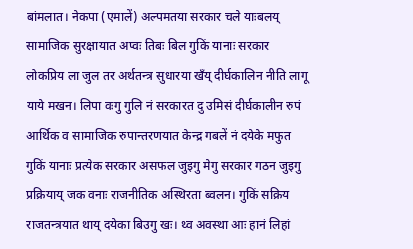बांमलात। नेकपा (एमालें) अल्पमतया सरकार चले याःबलय् सामाजिक सुरक्षायात अप्वः तिबः बिल गुकिं यानाः सरकार लोकप्रिय ला जुल तर अर्थतन्त्र सुधारया खँय् दीर्घकालिन नीति लागू याये मखन। लिपा वःगु गुलि नं सरकारत दु उमिसं दीर्घकालीन रुपं आर्थिक व सामाजिक रुपान्तरणयात केन्द्र गबलें नं दयेके मफुत गुकिं यानाः प्रत्येक सरकार असफल जुइगु मेगु सरकार गठन जुइगु प्रक्रियाय् जक वनाः राजनीतिक अस्थिरता ब्वलन। गुकिं सक्रिय राजतन्त्रयात थाय् दयेका बिउगु खः। थ्व अवस्था आः हानं लिहां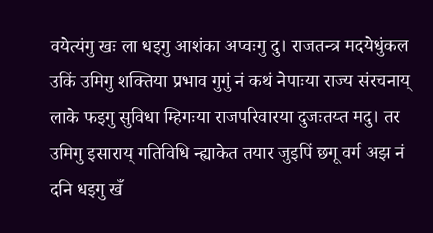वयेत्यंगु खः ला धइगु आशंका अप्वःगु दु। राजतन्त्र मदयेधुंकल उकिं उमिगु शक्तिया प्रभाव गुगुं नं कथं नेपाःया राज्य संरचनाय् लाके फइगु सुविधा म्हिगःया राजपरिवारया दुजःतय्त मदु। तर उमिगु इसाराय् गतिविधि न्ह्याकेत तयार जुइपिं छगू वर्ग अझ नं दनि धइगु खँ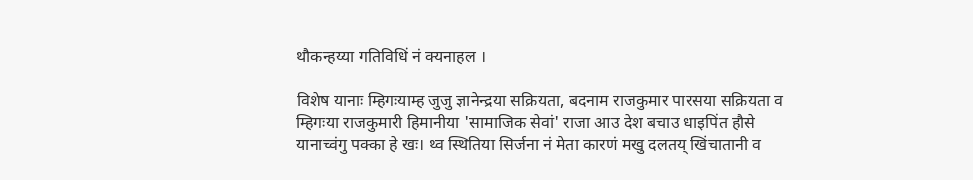थौकन्हय्या गतिविधिं नं क्यनाहल ।

विशेष यानाः म्हिगःयाम्ह जुजु ज्ञानेन्द्रया सक्रियता, बदनाम राजकुमार पारसया सक्रियता व म्हिगःया राजकुमारी हिमानीया 'सामाजिक सेवां' राजा आउ देश बचाउ धाइपिंत हौसे यानाच्वंगु पक्का हे खः। थ्व स्थितिया सिर्जना नं मेता कारणं मखु दलतय् खिंचातानी व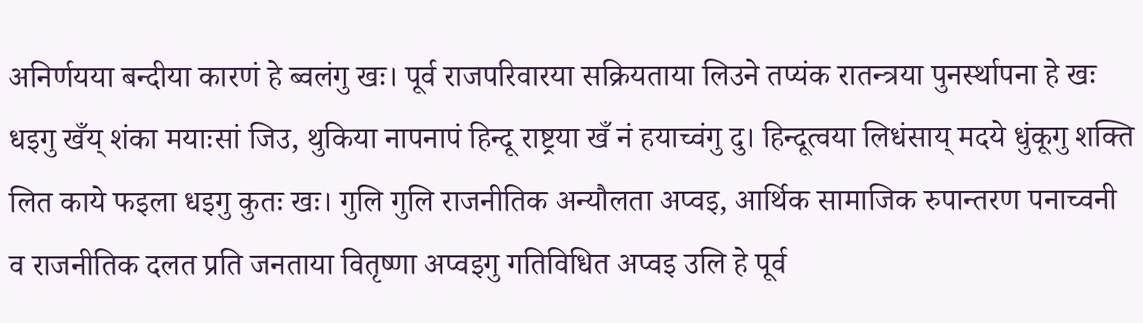अनिर्णयया बन्दीया कारणं हे ब्वलंगु खः। पूर्व राजपरिवारया सक्रियताया लिउने तप्यंक रातन्त्रया पुनर्स्थापना हे खः धइगु खँय् शंका मयाःसां जिउ, थुकिया नापनापं हिन्दू राष्ट्रया खँ नं हयाच्वंगु दु। हिन्दूत्वया लिधंसाय् मदये धुंकूगु शक्ति लित काये फइला धइगु कुतः खः। गुलि गुलि राजनीतिक अन्यौलता अप्वइ, आर्थिक सामाजिक रुपान्तरण पनाच्वनी व राजनीतिक दलत प्रति जनताया वितृष्णा अप्वइगु गतिविधित अप्वइ उलि हे पूर्व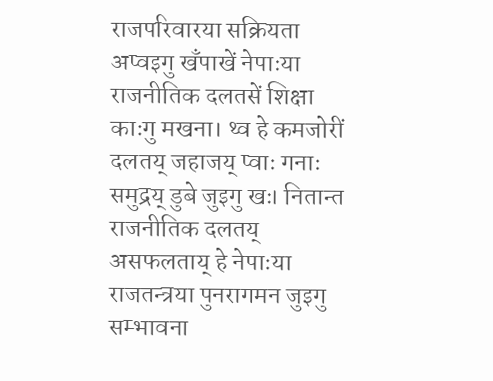राजपरिवारया सक्रियता अप्वइगु खँपाखें नेपाःया राजनीतिक दलतसें शिक्षा काःगु मखना। थ्व हे कमजोरीं दलतय् जहाजय् प्वाः गनाः समुद्रय् डुबे जुइगु खः। नितान्त राजनीतिक दलतय् असफलताय् हे नेपाःया राजतन्त्रया पुनरागमन जुइगु सम्भावना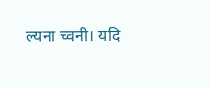ल्यना च्वनी। यदि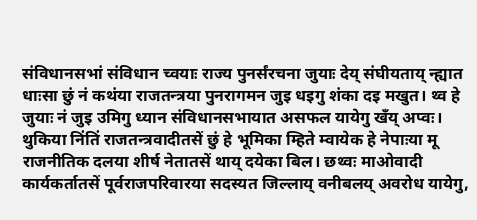संविधानसभां संविधान च्वयाः राज्य पुनर्संरचना जुयाः देय् संघीयताय् न्ह्यात धाःसा छुं नं कथंया राजतन्त्रया पुनरागमन जुइ धइगु शंका दइ मखुत। थ्व हे जुयाः नं जुइ उमिगु ध्यान संविधानसभायात असफल यायेगु खँय् अप्वः। थुकिया निंतिं राजतन्त्रवादीतसें छुं हे भूमिका म्हिते म्वायेक हे नेपाःया मू राजनीतिक दलया शीर्ष नेतातसें थाय् दयेका बिल। छथ्वः माओवादी कार्यकर्तातसें पूर्वराजपरिवारया सदस्यत जिल्लाय् वनीबलय् अवरोध यायेगु,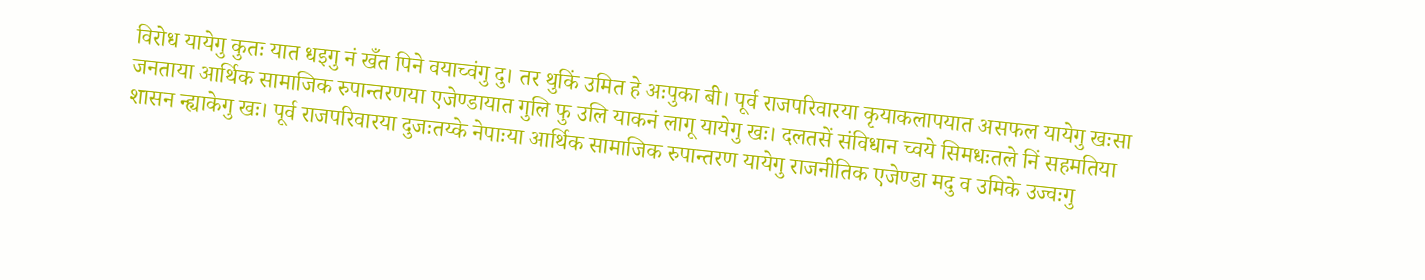विरोध यायेगु कुतः यात धइगु नं खँत पिने वयाच्वंगु दु। तर थुकिं उमित हे अःपुका बी। पूर्व राजपरिवारया कृयाकलापयात असफल यायेगु खःसा जनताया आर्थिक सामाजिक रुपान्तरणया एजेण्डायात गुलि फु उलि याकनं लागू यायेगु खः। दलतसें संविधान च्वये सिमधःतले निं सहमतिया शासन न्ह्याकेगु खः। पूर्व राजपरिवारया दुजःतय्के नेपाःया आर्थिक सामाजिक रुपान्तरण यायेगु राजनीतिक एजेण्डा मदु व उमिके उज्वःगु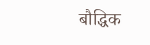बौद्धिक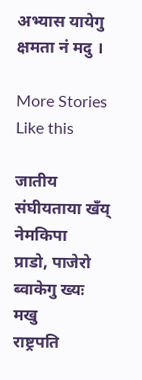अभ्यास यायेगु क्षमता नं मदु ।

More Stories Like this

जातीय संघीयताया खँय् नेमकिपा
प्राडो, पाजेरो ब्वाकेगु ख्यः मखु
राष्ट्रपति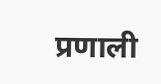प्रणाली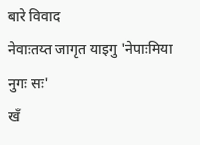बारे विवाद
नेवाःतय्त जागृत याइगु 'नेपाःमिया नुगः सः'
खँ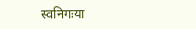स्वनिगःया